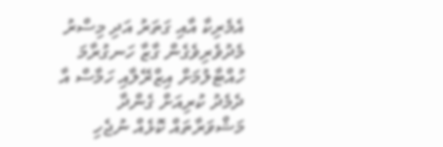އެމެރިކާ އާއި ގަތަރު އަދި މިސްރު މެދުވެރިވެގެން ގާޒާ ހަނގުރާމަ ހުއްޓާލުމަށް އިޒްރޭލާއި ހަމާސް އާ ދެމެދު ކުރިއަށް ގެންދާ މަޝްވަރާތައް ކޮޅެއް ނުޖެހި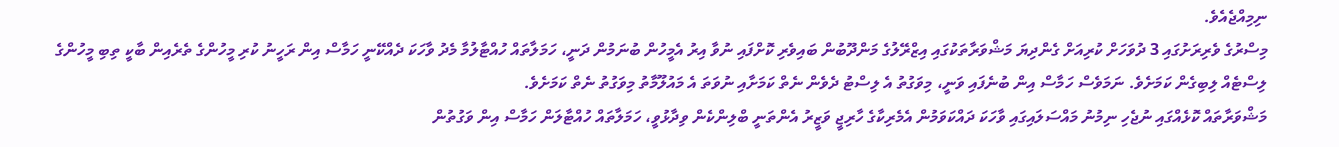ނިމިއްޖެއެވެ.
މިސްރުގެ ވެރިރަށުގައި 3 ދުވަހަށް ކުރިއަށް ގެންދިޔަ މަޝްވަރާތަކުގައި އިޒްރޭލުގެ މަންދޫބުން ބައިވެރި ކޮށްފައި ނުވާ އިރު އެމީހުން ބުނަމުން ދަނީ، ހަމަލާތައް ހުއްޓާލުމާ މެދު ވާހަކަ ދެއްކޭނީ ހަމާސް އިން ރަހީނު ކުރި މީހުންގެ ތެރެއިން ބާކީ ތިބި މީހުންގެ ލިސްޓެއް ލިބިގެން ކަމަށެވެ. ނަމަވެސް ހަމާސް އިން ބުނެފައި ވަނީ، މިވަގުތު އެ ލިސްޓު ދެވެން ނެތް ކަމަށާއި ނުވަތަ އެ މައުލޫމާތު މިވަގުތު ނެތް ކަމަށެވެ.
މަޝްވަރާތައް ކޮޅެއްގައި ނުޖެހި ނިމުނު މައްސަލައިގައި ވާހަކަ ދައްކަވަމުން އެމެރިކާގެ ހާރިޖީ ވަޒީރު އެންތަނީ ބްލިންކެން ވިދާޅުވީ، ހަމަލާތައް ހުއްޓާލަން ހަމާސް އިން ވަގުތުން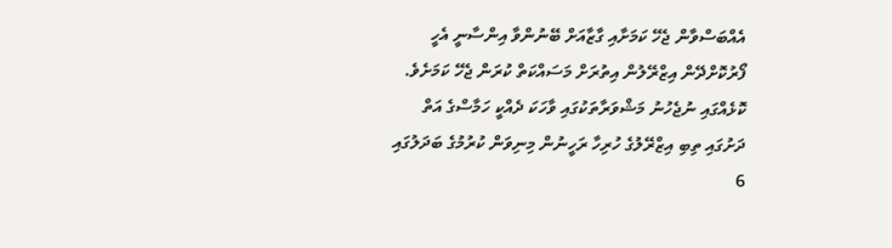އެއްބަސްވާން ޖެހޭ ކަމަށާއި ގާޒާއަށް ބޭނުންވާ އިންސާނީ އެހީ ފޯރުކޮށްދޭން އިޒްރޭލުން އިތުރަށް މަސައްކަތް ކުރަން ޖެހޭ ކަމަށެވެ.
ކޮޅެއްގައި ނުޖެހުނު މަޝްވަރާތަކުގައި ވާހަކަ ދެއްކީ ހަމާސްގެ އަތް ދަށުގައި ތިބި އިޒްރޭލުގެ ހުރިހާ ރަހީނުން މިނިވަން ކުރުމުގެ ބަދަލުގައި 6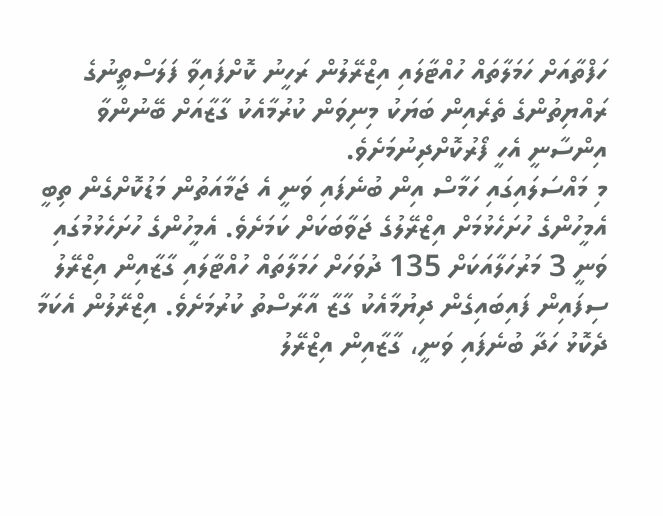ހަފްތާއަށް ހަމަލާތައް ހުއްޓާލައި އިޒްރޭލުން ރަހީނު ކޮށްފައިވާ ފަލަސްތީނުގެ ރައްޔިތުންގެ ތެރެއިން ބަޔަކު މިނިވަން ކުރުމާއެކު ގާޒާއަށް ބޭނުންވާ އިންސާނީ އެހީ ފޯރުކޮށްދިނުމަށެވެ.
މި މައްސަލައިގައި ހަމާސް އިން ބުނެފައި ވަނީ އެ ޖަމާއަތުން މަޑުކޮށްގެން ތިބީ އެމީހުންގެ ހުށަހެޅުމަށް އިޒްރޭލުގެ ޖަވާބަކަށް ކަމަށެވެ. އެމީހުންގެ ހުށަހެޅުމުގައި ވަނީ 3 މަރުހަލާއަކަށް 135 ދުވަހަށް ހަމަލާތައް ހުއްޓާލައި ގާޒާއިން އިޒްރޭލު ސިފައިން ފައިބައިގެން ދިޔުމާއެކު ގާޒާ އާރާސްތު ކުރުމަށެވެ. އިޒްރޭލުން އެކަމާ ދެކޮޅު ހަދާ ބުނެފައި ވަނީ، ގާޒާއިން އިޒްރޭލު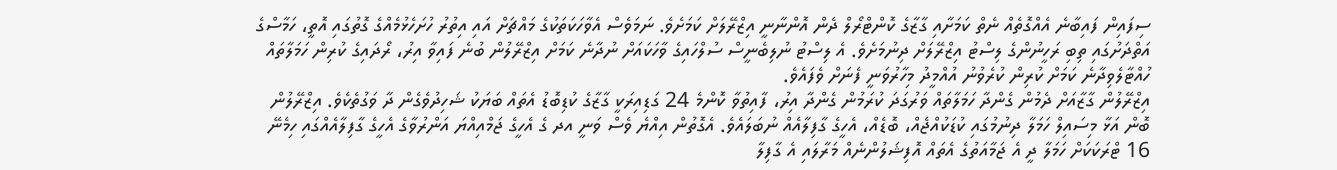ސިފައިން ފައިބާނެ އެއްގޮތެއް ނެތް ކަމަށާއި ގާޒާގެ ކޮންޓްރޯލް ދެން އޮންނާނީ އިޒްރޭލަށް ކަމަށެވެ. ނަމަވެސް އެވާހަކަތަކުގެ މައްޗަށް އައި އިތުރު ހުށަހެޅުމެއްގެ ގޮތުގައި އޮތީ، ހަމާސްގެ އަތްދަށުގައި ތިބި ރަހީނުންގެ ލިސްޓު އިޒްރޭލަށް ދިނުމަށެވެ. އެ ލިސްޓު ނުލިބެނީސް ސުލްހައިގެ ވާހަކައަށް ނުދާނެ ކަމަށް އިޒްރޭލުން ބުނެ ފައިވާ އިރު، ރޯދައިގެ ކުރިން ހަމަލާތައް ހުއްޓާލެވިދާނެ ކަމަށް ކުރިން ކުރެވުނު އުއްމީދު މިހާރުވަނީ ފެނަށް ވެފައެވެ.
އިޒްރޭލުން ގާޒާއަށް ދެމުން ގެންދާ ހަމަލާތައް ވަރުގަދަ ކުރަމުން ގެންދާ އިރު، ފާއިތުވާ ކޮންމެ 24 ގަޑިއިރަކީ ގާޒާގެ ކުޑިބޮޑު އެތައް ބަޔަކު ޝަހިދުވެގެން ދާ ވަގުތެކެވެ. އިޒްރޭލުން ބޮން އަޅާ މިސައިލް ހަމަލާ ދިނުމުގައި ކުޑަކުއްޖެއް، ބޮޑެއް، އެހީގެ ގާފިލާއެއް ނުބަލައެވެ. އެގޮތުން އިއްޔެ ވެސް ވަނީ އދ ގެ އެހީގެ ޖަމްއިއްޔަ އަންރުވާގެ އެހީގެ ގާފިލާއެއްގައި ހިމެނޭ 16 ޓްރަކަކަށް ހަމަލާ ދީ އެ ޖަމާއަތުގެ އެތައް އޮފިޝަލުންނެއް މަރާލައި އެ ގާފިލާ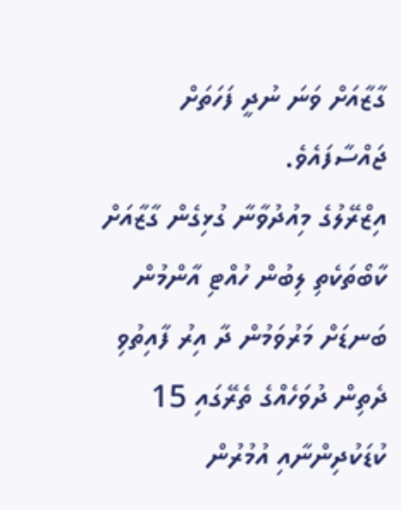ގާޒާއަށް ވަނަ ނުދީ ފަހަތަށް ޖައްސާފައެވެ.
އިޒްރޭލުގެ މިއުދުވާނާ ގުޅިގެން ގާޒާއަށް ކާބޯތަކެތި ލިބުން ހުއްޓި އާންމުން ބަނޑަށް މަރުވަމުން ދާ އިރު ފާއިތުވި ދެތިން ދުވަހެއްގެ ތެރޭގައި 15 ކުޑަކުދިންނާއި އުމުރުން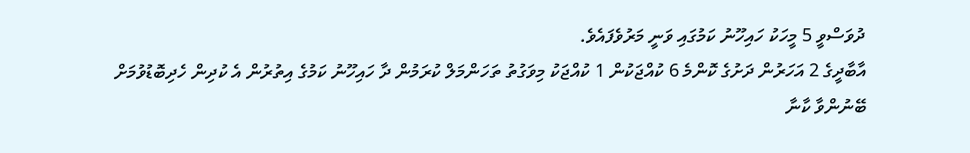ދުވަސްވީ 5 މީހަކު ހައިހޫނު ކަމުގައި ވަނީ މަރުވެފައެވެ.
އާބާދީގެ 2 އަހަރުން ދަށުގެ ކޮންމެ 6 ކުއްޖަކުން 1 ކުއްޖަކު މިވަގުތު ތަހަންމަލް ކުރަމުން ދާ ހައިހޫނު ކަމުގެ އިތުރުން އެ ކުދިން ހެދިބޮޑުވުމަށް ބޭނުންވާ ކާނާ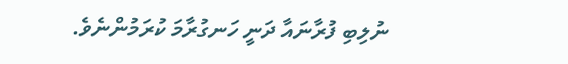ނުލިބި ފުރާނައާ ދަނީ ހަނގުރާމަ ކުރަމުންނެވެ.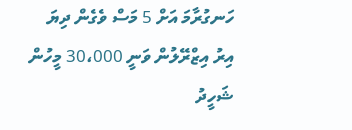ހަނގުރާމަ އަށް 5 މަސް ވެގެން ދިޔަ އިރު އިޒްރޭލުން ވަނީ 30،000 މީހުން ޝަހީދު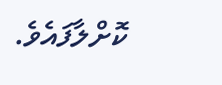ކޮށްލާފައެވެ.